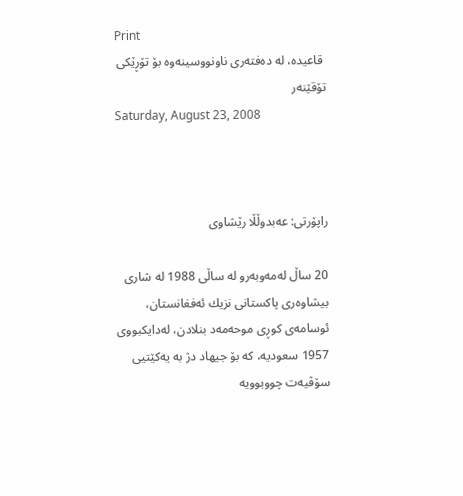Print
 قاعیده‌، له‌ ده‌فته‌ری‌ ناونووسینه‌وه‌ بۆ تۆڕێكی‌ تۆقێنه‌ر
Saturday, August 23, 2008



راپۆرتی: عه‌بدوڵڵا رێشاوی‌

20 ساڵ‌ له‌مه‌وبه‌رو له‌ ساڵی‌ 1988 له‌ شاری‌ بیشاوه‌ری‌ پاكستانی‌ نزیك ئه‌فغانستان، ئوسامه‌ی‌ كوڕی‌ موحه‌مه‌د بنلادن، له‌دایكبووی‌ 1957 سعودیه‌، كه‌ بۆ جیهاد دژ به‌ یه‌كێتیی‌ سۆڤیه‌ت چووبوویه‌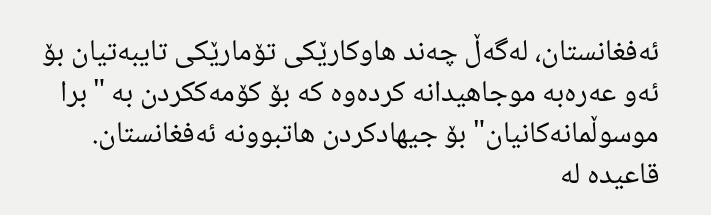ئه‌فغانستان، له‌گه‌ڵ‌ چه‌ند هاوكارێكی‌ تۆمارێكی تایبه‌تیان بۆ ئه‌و عه‌ره‌به‌ موجاهیدانه‌ كرده‌وه‌ كه‌ بۆ كۆمه‌ككردن به‌ "برا موسوڵمانه‌كانیان" بۆ جیهادكردن هاتبوونه‌ ئه‌فغانستان.
قاعیده‌ له‌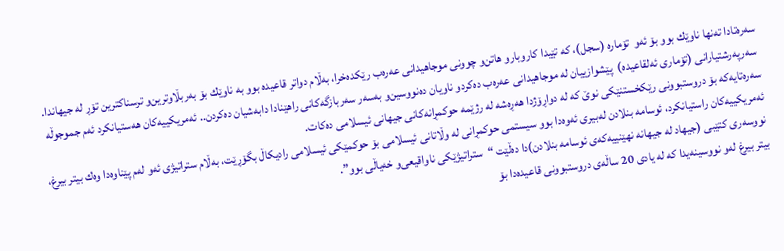سه‌ره‌تادا ته‌نها ناوێك بوو بۆ ئه‌و  تۆماره‌ (سجل)، كه‌ تێیدا كاروبارو هاتن‌و چوونی‌ موجاهیدانی‌ عه‌ره‌ب رێكده‌خرا، به‌ڵام دواتر قاعیده‌ بوو به‌ ناوێك بۆ به‌ربڵاوترین‌و ترسناكترین تۆڕ له‌ جیهاندا.
 سه‌رپه‌رشتیارانی‌ (تۆماری‌ ئه‌لقاعیده‌)  پێشوازییان له‌ موجاهیدانی‌ عه‌ره‌ب ده‌كردو ناویان ده‌نووسین‌و به‌سه‌ر سه‌ربازگه‌كانی‌ راهێنادا دابه‌شیان ده‌كردن.. ئه‌مریكییه‌كان هه‌ستیانكرد ئه‌م جموجوڵه‌ سه‌ره‌تایه‌كه‌ بۆ دروستبوونی‌ رێكخستنێكی‌ نوێ‌ كه‌ له‌ دواڕۆژدا هه‌ڕه‌شه‌ له‌ رژێمه‌ حوكمڕانه‌كانی‌ جیهانی‌ ئیسلامی‌ ده‌كات.
ئه‌مریكییه‌كان راستیانكرد، ئوسامه‌ بنلادن له‌بیری‌ ئه‌وه‌دا بوو سیستمی‌ حوكمڕانی‌ له‌ وڵاتانی‌ ئیسلامی‌ بۆ حوكمێكی‌ ئیسلامی‌ رادیكاڵ‌ بگۆڕێت، به‌ڵام ستراتیژی‌ ئه‌و له‌م پێناوه‌دا وه‌ك بیتر بیرغ، نووسه‌ری‌ كتێبی‌ (جیهاد له‌ جیهانه‌ نهێنییه‌كه‌ی‌ ئوسامه‌ بنلادن)دا ده‌ڵێت “ستراتیژێكی‌ ناواقیعی‌‌و خه‌یاڵی‌ بوو”.
بیتر بیرغ له‌و نووسینه‌یدا كه‌ له‌ یادی‌ 20 ساڵه‌ی‌ دروستبوونی‌ قاعیده‌دا بۆ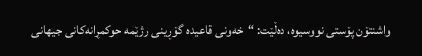واشنتۆن پۆستی‌ نووسیوه‌، ده‌ڵێت: “خه‌ونی‌ قاعیده‌ گۆڕینی‌ رژێمه‌ حوكمڕانه‌كانی‌ جیهانی‌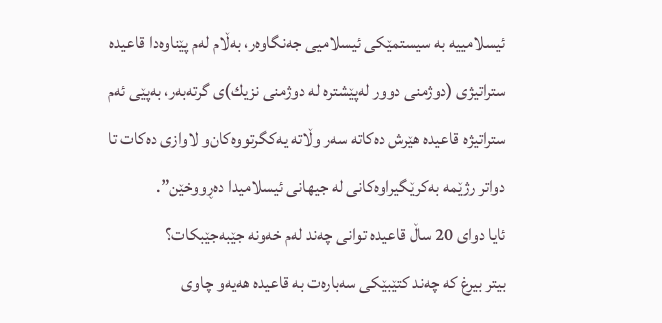ئیسلامییه‌ به‌ سیستمێكی‌ ئیسلامیی جه‌نگاوه‌ر، به‌ڵام له‌م پێناوه‌دا قاعیده‌ ستراتیژی‌ (دوژمنی‌ دوور له‌پێشتره‌ له‌ دوژمنی‌ نزیك)ی‌ گرته‌به‌ر، به‌پێی‌ ئه‌م ستراتیژه‌ قاعیده‌ هێرش ده‌كاته‌ سه‌ر وڵاته‌ یه‌كگرتووه‌كان‌و لاوازی‌ ده‌كات تا دواتر رژێمه‌ به‌كرێگیراوه‌كانی‌ له‌ جیهانی‌ ئیسلامیدا ده‌ڕووخێن”.
ئایا دوای‌ 20 ساڵ‌ قاعیده‌ توانی‌ چه‌ند له‌م خه‌ونه‌ جێبه‌جێبكات؟
بیتر بیرغ كه‌ چه‌ند كتێبێكی‌ سه‌باره‌ت به‌ قاعیده‌ هه‌یه‌و چاوی‌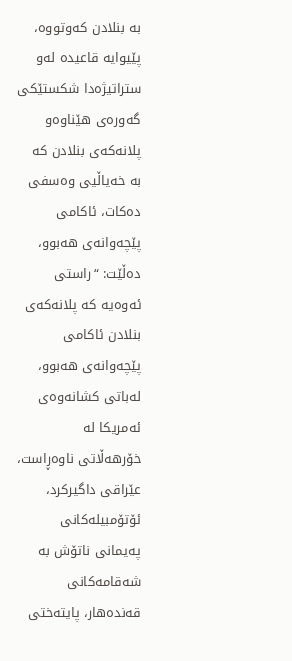به‌ بنلادن كه‌وتووه‌، پێیوایه‌ قاعیده‌ له‌و ستراتیژه‌دا شكستێكی‌ گه‌وره‌ی‌ هێناوه‌‌و پلانه‌كه‌ی‌ بنلادن كه‌ به‌ خه‌یاڵیی‌ وه‌سفی‌ ده‌كات، ئاكامی‌ پێچه‌وانه‌ی‌ هه‌بوو، ده‌ڵێت: “راستی‌ ئه‌وه‌یه‌ كه‌ پلانه‌كه‌ی‌ بنلادن ئاكامی‌ پێچه‌وانه‌ی‌ هه‌بوو، له‌باتی‌ كشانه‌وه‌ی‌ ئه‌مریكا له‌ خۆرهه‌ڵاتی‌ ناوه‌ڕاست، عێراقی‌ داگیركرد، ئۆتۆمبیله‌كانی‌ په‌یمانی‌ ناتۆش به‌ شه‌قامه‌كانی‌ قه‌نده‌هار، پایته‌ختی‌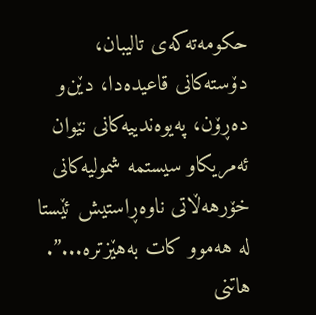حكومه‌ته‌كه‌ی‌ تالیبان، دۆسته‌كانی‌ قاعیده‌دا، دێن‌و ده‌ڕۆن، په‌یوه‌ندییه‌كانی‌ نێوان ئه‌مریكاو سیستمه‌ شمولیه‌كانی‌ خۆرهه‌ڵاتی‌ ناوه‌ڕاستیش ئێستا له‌ هه‌موو كات به‌هێزتره‌...”.
هاتنی‌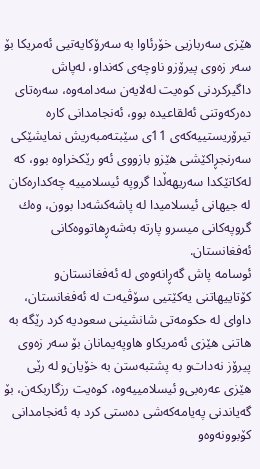هێزی‌ سه‌ربازیی‌ خۆرئاوا به‌ سه‌رۆكایه‌تیی‌ ئه‌مریكا بۆ سه‌ر زه‌وی‌ پیرۆزو ناوچه‌ی‌ كه‌نداو، له‌پاش داگیركردنی‌ كوه‌یت له‌لایه‌ن سه‌دامه‌وه‌، سه‌ره‌تای‌ ده‌ركه‌وتنی‌ ئه‌لقاعیده‌ بوو، ئه‌نجامدانی‌ كاره‌ تیرۆریستییه‌كه‌ی‌ 11ی‌ سێبته‌مبه‌ریش نمایشێكی‌ سه‌رنجڕاكێشی‌ هێزو بازووی‌ ئه‌و رێكخراوه‌ بوو، كه‌ له‌كاتێكدا سه‌ریهه‌ڵدا گروپه‌ ئیسلامییه‌ چه‌كداره‌كان له‌ جیهانی‌ ئیسلامیدا له‌ پاشه‌كشه‌دا بوون، وه‌ك گروپه‌كانی‌ میسرو پارته‌ به‌شه‌ڕهاتووه‌كانی‌ ئه‌فغانستان.
ئوسامه‌ پاش گه‌ڕانه‌وه‌ی‌ له‌ ئه‌فغانستان‌و كۆتاییهاتنی‌ یه‌كێتیی‌ سۆڤیه‌ت له‌ ئه‌فغانستان، داوای‌ له‌ حكومه‌تی‌ شانشینی‌ سعودیه‌ كرد رێگه‌ به‌ هاتنی‌ هێزی‌ ئه‌مریكاو هاوپه‌یمانان بۆ سه‌ر زه‌وی‌ پیرۆز نه‌دات‌و به‌ پشتبه‌ستن به‌ خۆیان‌و له‌ رێی‌ هێزی‌ عه‌ره‌بی‌‌و ئیسلامییه‌وه‌، كوه‌یت رزگاربكه‌ن، بۆ گه‌یاندنی‌ په‌یامه‌كه‌شی‌ ده‌ستی‌ كرد به‌ ئه‌نجامدانی‌ كۆبوونه‌وه‌و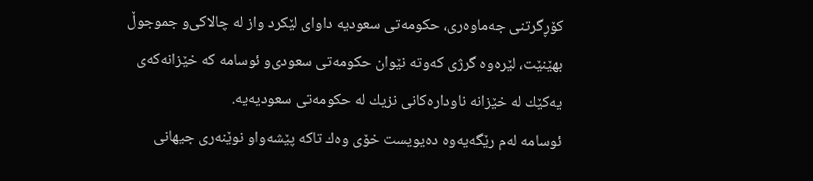كۆڕگرتنی‌ جه‌ماوه‌ری‌، حكومه‌تی‌ سعودیه‌ داوای‌ لێكرد واز له‌ چالاكی‌‌و جموجوڵ‌ بهێنێت، لێره‌وه‌ گرژی‌ كه‌وته‌ نێوان حكومه‌تی‌ سعودی‌‌و ئوسامه‌ كه‌ خێزانه‌كه‌ی‌ یه‌كێك له‌ خێزانه‌ ناوداره‌كانی‌ نزیك له‌ حكومه‌تی‌ سعودیه‌یه‌.
ئوسامه‌ له‌م رێگه‌یه‌وه‌ ده‌یویست خۆی‌ وه‌ك تاكه‌ پێشه‌واو نوێنه‌ری‌ جیهانی‌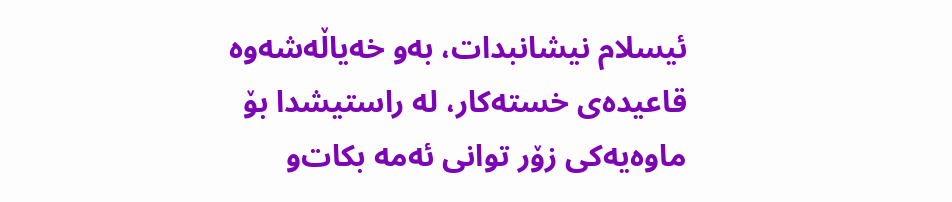ئیسلام نیشانبدات، به‌و خه‌یاڵه‌شه‌وه‌ قاعیده‌ی‌ خسته‌كار، له‌ راستیشدا بۆ ماوه‌یه‌كی‌ زۆر توانی‌ ئه‌مه‌ بكات‌و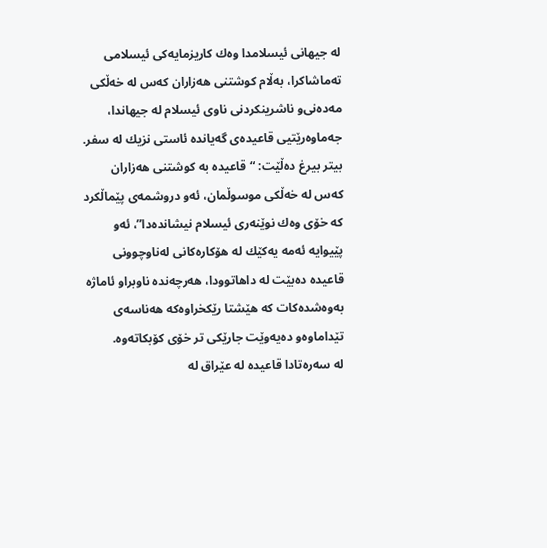له‌ جیهانی‌ ئیسلامدا وه‌ك كاریزمایه‌كی‌ ئیسلامی‌ ته‌ماشاكرا، به‌ڵام كوشتنی‌ هه‌زاران كه‌س له‌ خه‌ڵكی‌ مه‌ده‌نی‌‌و ناشرینكردنی‌ ناوی‌ ئیسلام له‌ جیهاندا، جه‌ماوه‌رێتیی‌ قاعیده‌ی‌ گه‌یانده‌ ئاستی‌ نزیك له‌ سفر.
بیتر بیرغ ده‌ڵێت: “قاعیده‌ به‌ كوشتنی‌ هه‌زاران كه‌س له‌ خه‌ڵكی‌ موسوڵمان، ئه‌و دروشمه‌ی‌ پێماڵكرد كه‌ خۆی‌ وه‌ك نوێنه‌ری‌ ئیسلام نیشانده‌دا”، ئه‌و پێیوایه‌ ئه‌مه‌ یه‌كێك له‌ هۆكاره‌كانی‌ له‌ناوچوونی‌ قاعیده‌ ده‌بێت له‌ داهاتوودا، هه‌رچه‌نده‌ ناوبراو ئاماژه‌ به‌وه‌شده‌كات كه‌ هێشتا رێكخراوه‌كه‌ هه‌ناسه‌ی‌ تێداماوه‌و ده‌یه‌وێت جارێكی‌ تر خۆی‌ كۆبكاته‌وه‌.
له‌ سه‌ره‌تادا قاعیده‌ له‌ عێراق له‌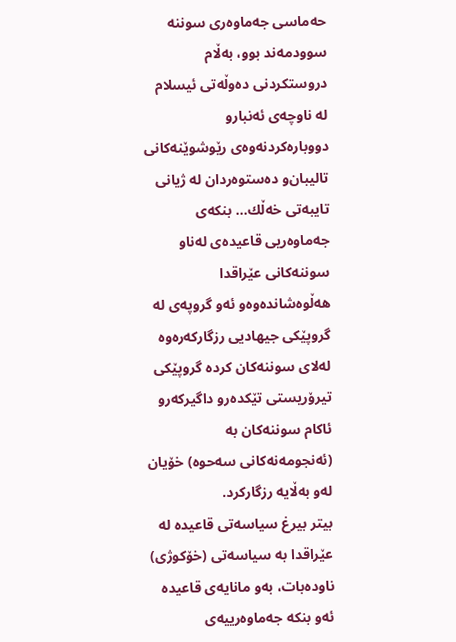حه‌ماسی‌ جه‌ماوه‌ری‌ سوننه‌ سوودمه‌ند بوو، به‌ڵام دروستكردنی‌ ده‌وڵه‌تی‌ ئیسلام له‌ ناوچه‌ی‌ ئه‌نبارو دووباره‌كردنه‌وه‌ی‌ رێوشوێنه‌كانی‌ تالیبان‌و ده‌ستوه‌ردان له‌ ژیانی‌ تایبه‌تی‌ خه‌ڵك... بنكه‌ی‌ جه‌ماوه‌ریی قاعیده‌ی‌ له‌ناو سوننه‌كانی‌ عێراقدا هه‌ڵوه‌شانده‌وه‌‌و ئه‌و گروپه‌ی‌ له‌ گروپێكی‌ جیهادیی رزگاركه‌ره‌وه‌ له‌لای‌ سوننه‌كان كرده‌ گروپێكی‌ تیرۆریستی‌ تێكده‌رو داگیركه‌ر‌و ئاكام سوننه‌كان به‌ (ئه‌نجومه‌نه‌كانی‌ سه‌حوه‌) خۆیان له‌و به‌ڵایه‌ رزگاركرد.
بیتر بیرغ سیاسه‌تی‌ قاعیده‌ له‌ عێراقدا به‌ سیاسه‌تی‌ (خۆكوژی‌) ناوده‌بات، به‌و مانایه‌ی‌ قاعیده‌ ئه‌و بنكه‌ جه‌ماوه‌رییه‌ی‌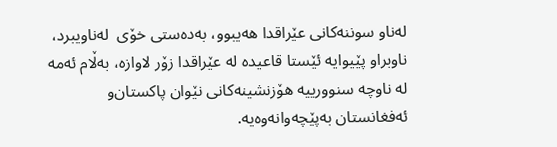له‌ناو سوننه‌كانی‌ عێراقدا هه‌یبوو، به‌ده‌ستی‌ خۆی‌  له‌ناویبرد، ناوبراو پێیوایه‌ ئێستا قاعیده‌ له‌ عێراقدا زۆر لاوازه‌، به‌ڵام ئه‌مه‌ له‌ ناوچه‌ سنوورییه‌ هۆزنشینه‌كانی‌ نێوان پاكستان‌و ئه‌فغانستان به‌پێچه‌وانه‌وه‌یه‌.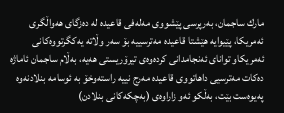مارك ساجمان، به‌رپرسی‌ پێشووی‌ مه‌له‌فی‌ قاعیده‌ له‌ ده‌زگای‌ هه‌واڵگری‌ ئه‌مریكا، پێیوایه‌ هێشتا قاعیده‌ مه‌ترسییه‌ بۆ سه‌ر وڵاته‌ یه‌كگرتووه‌كانی‌ ئه‌مریكاو توانای‌ ئه‌نجامدانی‌ كرده‌وه‌ی‌ تیرۆریستی‌ هه‌یه‌، به‌ڵام ساجمان ئاماژه‌ ده‌كات مه‌ترسیی‌ داهاتووی‌ قاعیده‌ مه‌رج نییه‌ راسته‌وخۆ به‌ ئوسامه‌ بنلادنه‌وه‌ په‌یوه‌ست بێت، به‌ڵكو ئه‌و زاراوه‌ی‌ (به‌چكه‌كانی‌ بنلادن)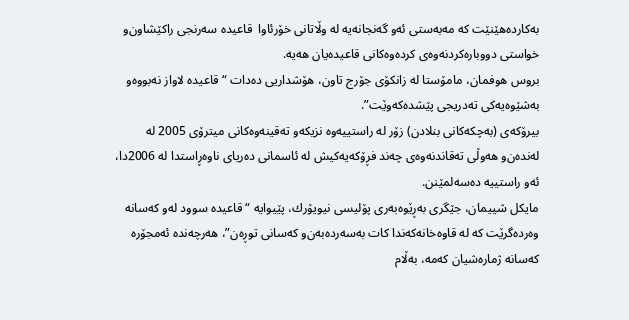به‌كارده‌هێنێت كه‌ مه‌به‌ستی‌ ئه‌و گه‌نجانه‌یه‌ له‌ وڵاتانی‌ خۆرئاوا  قاعیده‌ سه‌رنجی‌ راكێشاون‌و خواستی‌ دووباره‌كردنه‌وه‌ی‌ كرده‌وه‌كانی‌ قاعیده‌یان هه‌یه‌.
بروس هوفمان، مامۆستا له‌ زانكۆی‌ جۆرج تاون، هۆشداریی‌ ده‌دات “قاعیده‌ لاواز نه‌بووه‌و به‌شێوه‌یه‌كی‌ ته‌دریجی‌ پێشده‌كه‌وێت”.
بیرۆكه‌ی‌ (به‌چكه‌كانی‌ بنلادن) زۆر له‌ راستییه‌وه‌ نزیكه‌‌و ته‌قینه‌وه‌كانی‌ میترۆی‌ 2005 له‌ له‌نده‌ن‌و هه‌وڵی‌ ته‌قاندنه‌وه‌ی‌ چه‌ند فڕۆكه‌یه‌كیش له‌ ئاسمانی‌ ده‌ریای‌ ناوه‌ڕاستدا له‌ 2006دا، ئه‌و راستییه‌ ده‌سه‌لمێنن.
مایكل شییمان، جێگری‌ به‌ڕێوه‌به‌ری‌ پۆلیسی‌ نیویۆرك، پێیوایه‌ “قاعیده‌ سوود له‌و كه‌سانه‌ وه‌رده‌گرێت كه‌ له‌ قاوه‌خانه‌كه‌ندا كات به‌سه‌رده‌به‌ن‌و كه‌سانی‌ توڕه‌ن”، هه‌رچه‌نده‌ ئه‌مجۆره‌ كه‌سانه‌ ژماره‌شیان كه‌مه‌، به‌ڵام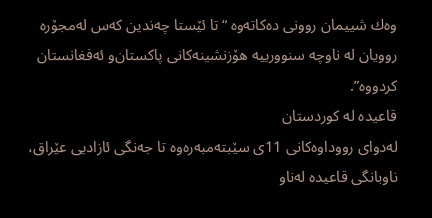وه‌ك شییمان روونی‌ ده‌كاته‌وه‌ “تا ئێستا چه‌ندین كه‌س له‌مجۆره‌ روویان له‌ ناوچه‌ سنوورییه‌ هۆزنشینه‌كانی‌ پاكستان‌و ئه‌فغانستان كردووه‌”.
قاعیده‌ له‌ كوردستان
له‌دوای‌ رووداوه‌كانی‌ 11ی‌ سێبته‌مبه‌ره‌وه‌ تا جه‌نگی‌ ئازادیی‌ عێراق، ناوبانگی‌ قاعیده‌ له‌ناو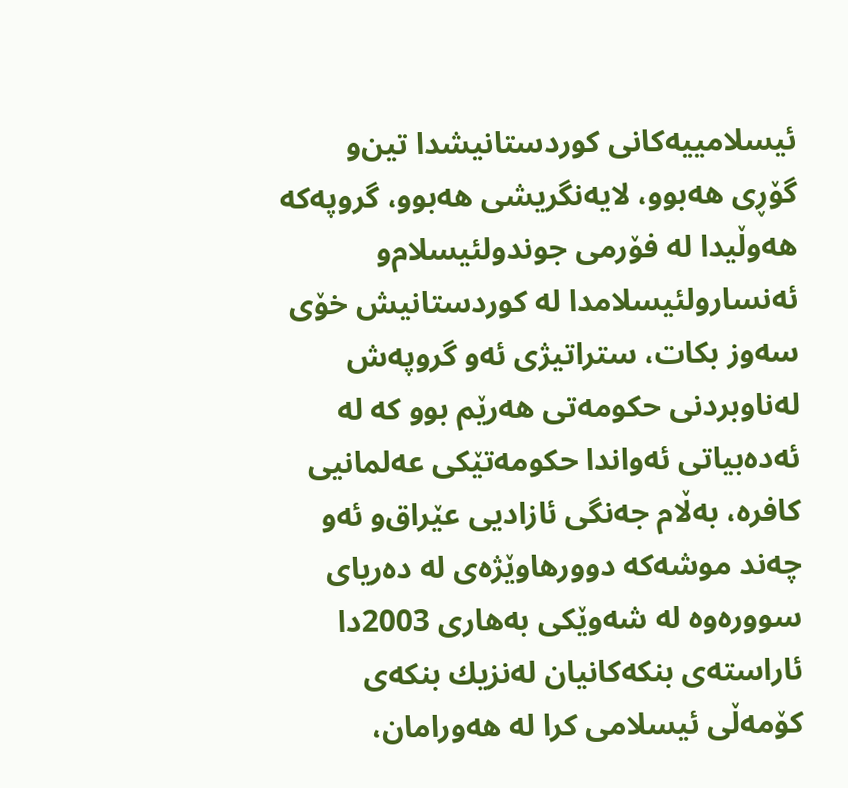ئیسلامییه‌كانی‌ كوردستانیشدا تین‌و گۆڕی‌ هه‌بوو، لایه‌نگریشی‌ هه‌بوو، گروپه‌كه‌ هه‌وڵیدا له‌ فۆرمی‌ جوندولئیسلام‌و ئه‌نسارولئیسلامدا له‌ كوردستانیش خۆی‌ سه‌وز بكات، ستراتیژی‌ ئه‌و گروپه‌ش له‌ناوبردنی‌ حكومه‌تی‌ هه‌رێم بوو كه‌ له‌ ئه‌ده‌بیاتی‌ ئه‌واندا حكومه‌تێكی‌ عه‌لمانیی‌ كافره‌، به‌ڵام جه‌نگی‌ ئازادیی‌ عێراق‌و ئه‌و چه‌ند موشه‌كه‌ دوورهاوێژه‌ی‌ له‌ ده‌ریای‌ سووره‌وه‌ له‌ شه‌وێكی‌ به‌هاری‌ 2003دا ئاراسته‌ی‌ بنكه‌كانیان له‌نزیك بنكه‌ی‌ كۆمه‌ڵی‌ ئیسلامی‌ كرا له‌ هه‌ورامان،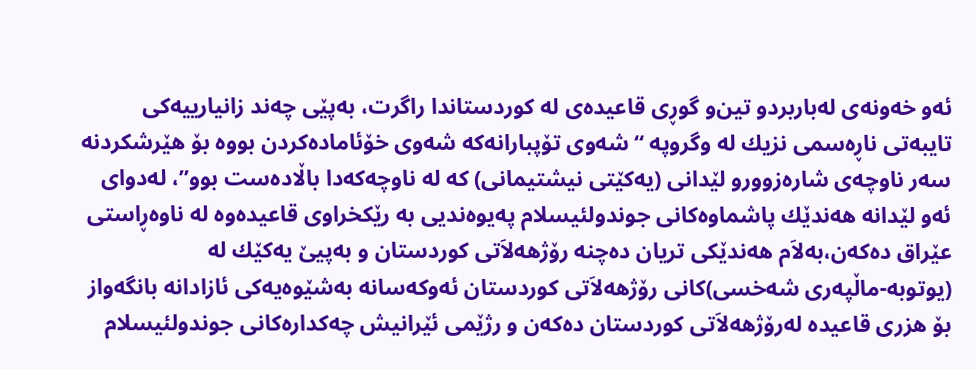ئه‌و خه‌ونه‌ی‌ له‌باربردو تین‌و گوڕی‌ قاعیده‌ی‌ له‌ كوردستاندا راگرت، به‌پێی‌ چه‌ند زانیارییه‌كی‌ تایبه‌تی‌ ناڕه‌سمی‌ نزیك له‌ وگروپه‌ “شه‌وی‌ تۆپبارانه‌كه‌ شه‌وی‌ خۆئاماده‌كردن بووه‌ بۆ هێرشكردنه‌ سه‌ر ناوچه‌ی‌ شاره‌زوورو لێدانی‌ (یه‌كێتی‌ نیشتیمانی‌) كه‌ له‌ ناوچه‌كه‌دا باڵاده‌ست بوو”، له‌دوای‌ ئه‌و لێدانه‌ هه‌ندێك پاشماوه‌كانی‌ جوندولئیسلام په‌یوه‌ندیی به‌ رێكخراوی‌ قاعیده‌وه‌ له‌ ناوه‌ڕاستی‌ عێراق ده‌كه‌ن،به‌لاَم هه‌ندێكی‌ تریان ده‌چنه‌ رۆژهه‌لاَتی‌ كوردستان و به‌پیێ‌ یه‌كێك له‌ (یوتوبه‌-ماڵپه‌ری‌ شه‌خسی‌)كانی‌ رۆژهه‌لاَتی‌ كوردستان ئه‌وكه‌سانه‌ به‌شێوه‌یه‌كی‌ ئازادانه‌ بانگه‌واز بۆ هزری‌ قاعیده‌ له‌رۆژهه‌لاَتی‌ كوردستان ده‌كه‌ن و رژێمی‌ ئێرانیش چه‌كداره‌كانی‌ جوندولئیسلام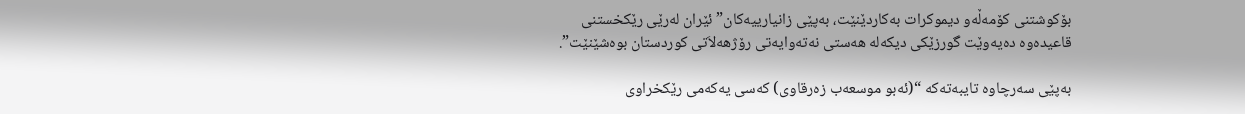بۆكوشتنی‌ كۆمه‌ڵه‌و دیموكرات به‌كاردێنێت، به‌پێی‌ زانیارییه‌كان” ئێران له‌رێی‌ رێكخستنی‌ قاعیده‌وه‌ ده‌یه‌وێت گورزێكی‌ دیكه‌له‌ هه‌ستی‌ نه‌ته‌وایه‌تی‌ رۆژهه‌لاَتی‌ كوردستان بوه‌شێنێت”.

به‌پێی‌ سه‌رچاوه‌ تایبه‌ته‌كه‌ “(ئه‌بو موسعه‌ب زه‌رقاوی‌) كه‌سی‌ یه‌كه‌می‌ رێكخراوی‌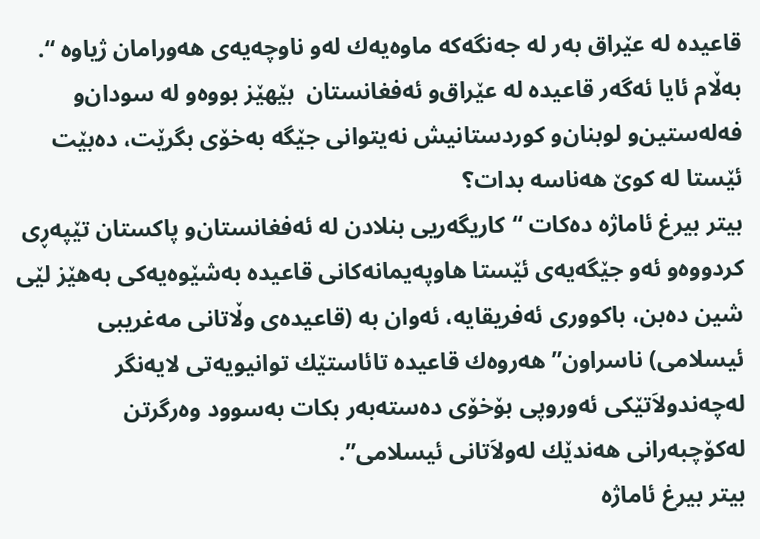قاعیده‌ له‌ عێراق به‌ر له‌ جه‌نگه‌كه‌ ماوه‌یه‌ك له‌و ناوچه‌یه‌ی‌ هه‌ورامان ژیاوه‌ “.
به‌ڵام ئایا ئه‌گه‌ر قاعیده‌ له‌ عێراق‌و ئه‌فغانستان  بێهێز بووه‌و له‌ سودان‌و فه‌له‌ستین‌و لوبنان‌و كوردستانیش نه‌یتوانی‌ جێگه‌ به‌خۆی‌ بگرێت، ده‌بێت ئێستا له‌ كوێ‌ هه‌ناسه‌ بدات؟
بیتر بیرغ ئاماژه‌ ده‌كات “كاریگه‌ریی‌ بنلادن له‌ ئه‌فغانستان‌و پاكستان تێپه‌ڕی‌ كردووه‌و ئه‌و جێگه‌یه‌ی‌ ئێستا هاوپه‌یمانه‌كانی‌ قاعیده‌ به‌شێوه‌یه‌كی‌ به‌هێز لێی‌ شین ده‌بن، باكووری‌ ئه‌فریقایه‌، ئه‌وان به‌ (قاعیده‌ی‌ وڵاتانی‌ مه‌غریبی‌ ئیسلامی‌) ناسراون” هه‌روه‌ك قاعیده‌ تائاستێك توانیویه‌تی‌ لایه‌نگر له‌چه‌ندولاَتێكی‌ ئه‌وروپی‌ بۆخۆی‌ ده‌سته‌به‌ر بكات به‌سوود وه‌رگرتن له‌كۆچبه‌رانی‌ هه‌ندێك له‌ولاَتانی‌ ئیسلامی‌”.
بیتر بیرغ ئاماژه‌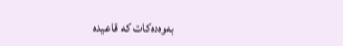به‌وه‌ده‌كات كه‌ قاعیده‌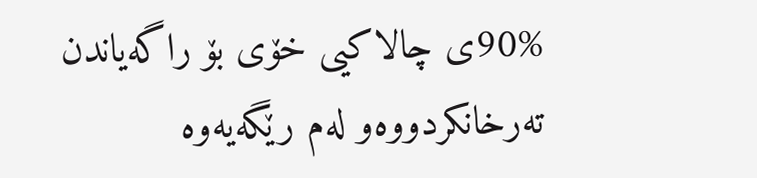90%ی‌ چالاكیی خۆی‌ بۆ راگه‌یاندن ته‌رخانكردووه‌و له‌م رێگه‌یه‌وه‌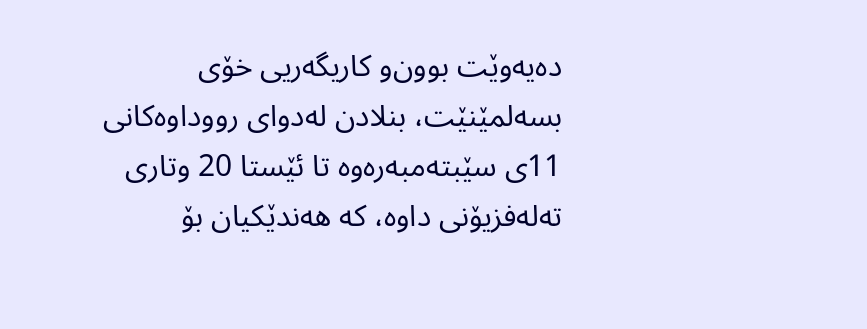ده‌یه‌وێت بوون‌و كاریگه‌ریی‌ خۆی‌ بسه‌لمێنێت، بنلادن له‌دوای‌ رووداوه‌كانی‌ 11ی‌ سێبته‌مبه‌ره‌وه‌ تا ئێستا 20 وتاری‌ ته‌له‌فزیۆنی‌ داوه‌، كه‌ هه‌ندێكیان بۆ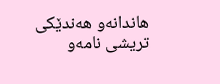هاندانه‌و هه‌ندێكی‌ تریشی‌ نامه‌و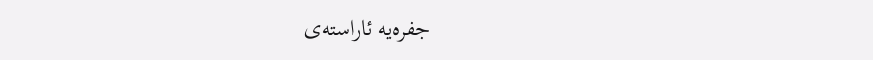جفره‌یه‌ ئاراسته‌ی‌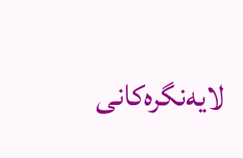لایه‌نگره‌كانی‌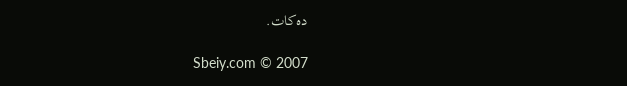ده‌كات.

Sbeiy.com © 2007